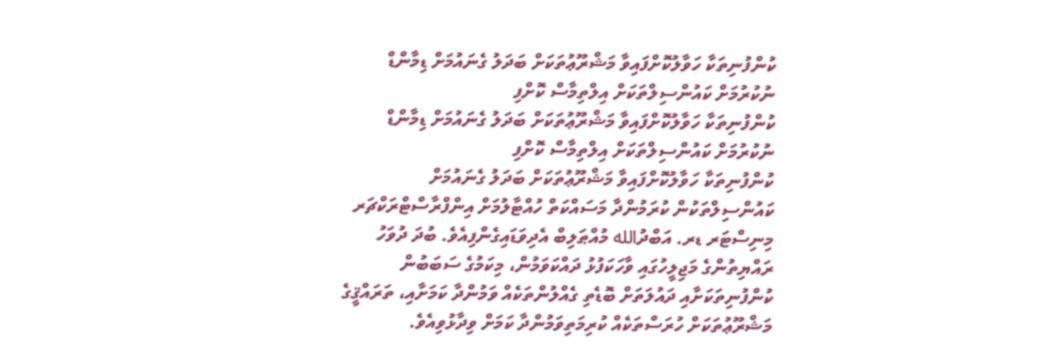ކުންފުނިތަކާ ހަވާލުކޮށްފައިވާ މަޝްރޫޢުތަކަށް ބަދަލު ގެނައުމަށް ޑިމާންޑް ނުކުރުމަށް ކައުންސިލްތަކަށް އިލްތިމާސް ކޮށްފި
ކުންފުނިތަކާ ހަވާލުކޮށްފައިވާ މަޝްރޫޢުތަކަށް ބަދަލު ގެނައުމަށް ޑިމާންޑް ނުކުރުމަށް ކައުންސިލްތަކަށް އިލްތިމާސް ކޮށްފި
ކުންފުނިތަކާ ހަވާލުކޮށްފައިވާ މަޝްރޫޢުތަކަށް ބަދަލު ގެނައުމަށް ކައުންސިލްތަކުން ކުރަމުންދާ މަސައްކަތް ހުއްޓާލުމަށް އިންފްރާސްޓްރަކްޗަރ މިނިސްޓަރ ޑރ. އަބްދުالله މުއްޠަލިބް އެދިވަޑައިގެންފިއެވެ. ބުދަ ދުވަހު ރައްޔިތުންގެ މަޖިލީހުގައި ވާހަކަފުޅު ދައްކަވަމުން، މިކަމުގެ ސަބަބުން ކުންފުނިތަކަށާއި ދައުލަތަށް ބޮޑެތި ގެއްލުންތަކެއް ވަމުންދާ ކަމަށާއި، ތަރައްޤީގެ މަޝްރޫޢުތަކަށް ހުރަސްތަކެއް ކުރިމަތިވަމުންދާ ކަމަށް ވިދާޅުވިއެވެ.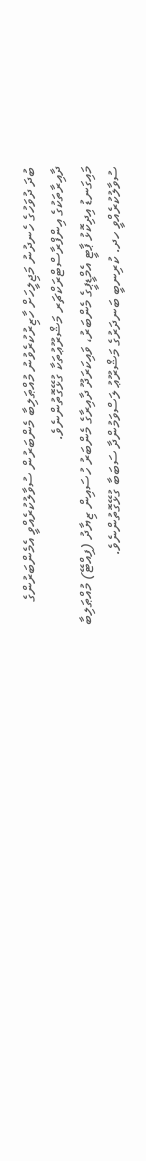ބުދަ ދުވަހުގެ ހެނދުނު މަޖިލީހަށް ހާޒިރުކުރެވުނު މުއްޠަލިބާ މެންބަރުން ސުވާލުކުރެއްވީ އެމެންބަރުންގެ ދާއިރާތަކުގެ އިންފްރާސްޓްރަކްޗަރ މަޝްރޫޢުތަކާ ގުޅޭގޮތުންނެވެ.
މައިގަނޑު އިދިކޮޅު ޕާޓީ އެމްޑީޕީގެ މެންބަރު، ވައިކަރަދޫ ދާއިރާގެ މެންބަރު ހުސައިން ޒިޔާދު (ފިއްޓޭ) މުއްޠަލިބާ ސުވާލުކުރެއްވީ ހދ. ކުރިނބީ ބަނދަރުގެ މަޝްރޫޢު ލަސްވަމުންދާ ސަބަބާ ގުޅޭގޮތުންނެވެ.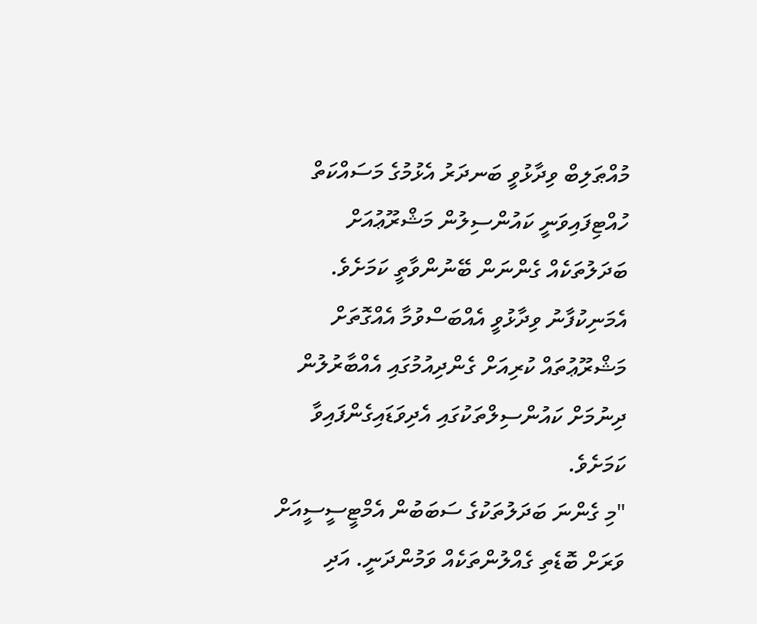މުއްޠަލިބް ވިދާޅުވީ ބަނދަރު އެޅުމުގެ މަސައްކަތް ހުއްޓިފައިވަނީ ކައުންސިލުން މަޝްރޫޢުއަށް ބަދަލުތަކެއް ގެންނަން ބޭނުންވާތީ ކަމަށެވެ.
އެމަނިކުފާނު ވިދާޅުވީ އެއްބަސްވުމާ އެއްގޮތަށް މަޝްރޫޢުތައް ކުރިއަށް ގެންދިއުމުގައި އެއްބާރުލުން ދިނުމަށް ކައުންސިލްތަކުގައި އެދިވަޑައިގެންފައިވާ ކަމަށެވެ.
"މި ގެންނަ ބަދަލުތަކުގެ ސަބަބުން އެމްޓީސީސީއަށް ވަރަށް ބޮޑެތި ގެއްލުންތަކެއް ވަމުންދަނީ. އަދި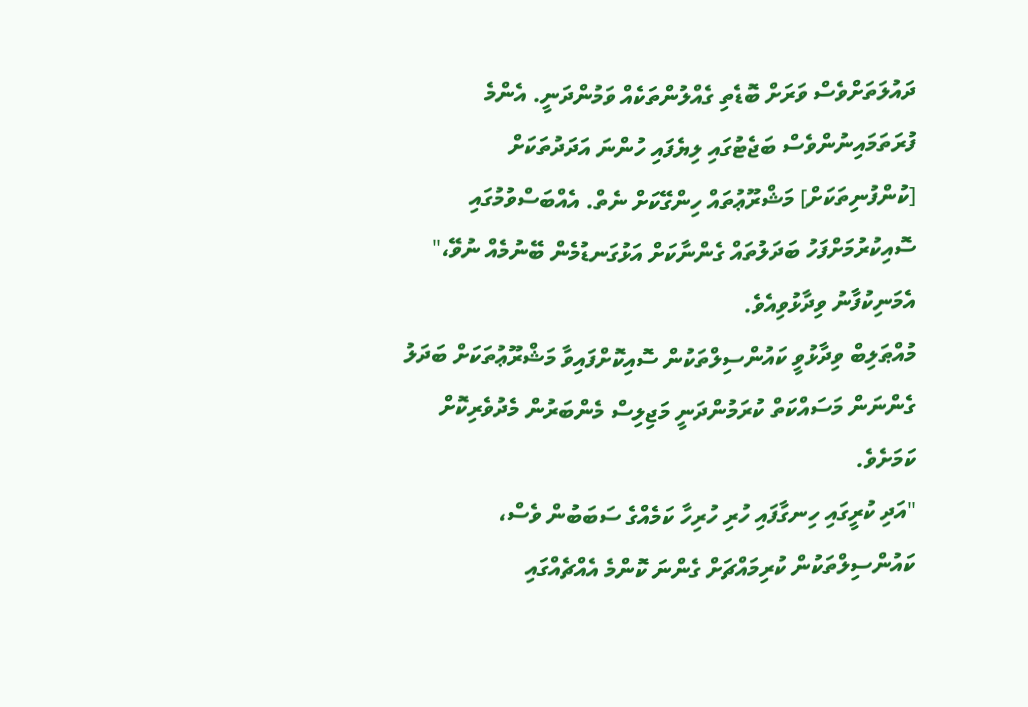ދައުލަތަށްވެސް ވަރަށް ބޮޑެތި ގެއްލުންތަކެއް ވަމުންދަނީ. އެންމެ ފުރަތަމައިނުންވެސް ބަޖެޓުގައި ލިޔެފައި ހުންނަ އަދަދުތަކަށް [ކުންފުނިތަކަށް] މަޝްރޫޢުތައް ހިންގޭކަށް ނެތް. އެއްބަސްވުމުގައި ސޮއިކުރުމަށްފަހު ބަދަލުތައް ގެންނާކަށް އަޅުގަނޑުމެން ބޭނުމެއް ނުވޭ،" އެމަނިކުފާނު ވިދާޅުވިއެވެ.
މުއްޠަލިބް ވިދާޅުވީ ކައުންސިލްތަކުން ސޮއިކޮށްފައިވާ މަޝްރޫޢުތަކަށް ބަދަލު ގެންނަން މަސައްކަތް ކުރަމުންދަނީ މަޖިލިސް މެންބަރުން މެދުވެރިކޮށް ކަމަށެވެ.
"އަދި ކުރީގައި ހިނގާފައި ހުރި ހުރިހާ ކަމެއްގެ ސަބަބުން ވެސް، ކައުންސިލްތަކުން ކުރިމައްޗަށް ގެންނަ ކޮންމެ އެއްޗެއްގައި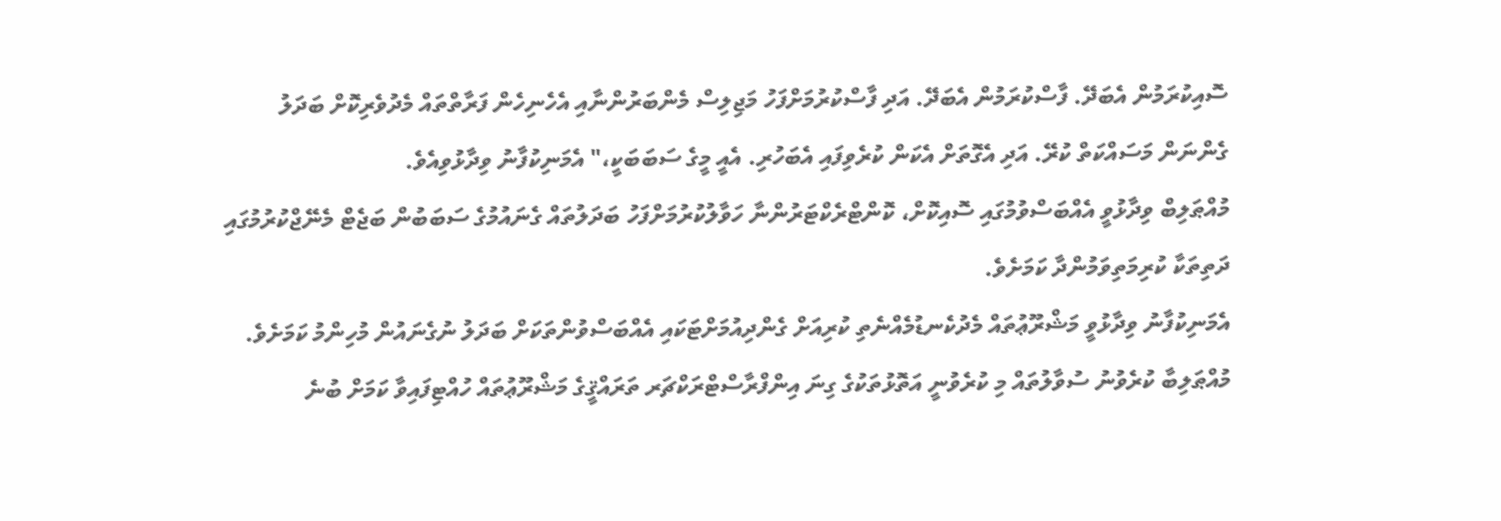ސޮއިކުރަމުން އެބަދޭ. ފާސްކުރަމުން އެބަދޭ. އަދި ފާސްކުރުމަށްފަހު މަޖިލިސް މެންބަރުންނާއި އެހެނިހެން ފަރާތްތައް މެދުވެރިކޮށް ބަދަލު ގެންނަން މަސައްކަތް ކުރޭ. އަދި އެގޮތަށް އެކަން ކުރެވިފައި އެބަހުރި. އެއީ މީގެ ސަބަބަކީ،" އެމަނިކުފާނު ވިދާޅުވިއެވެ.
މުއްޠަލިބް ވިދާޅުވީ އެއްބަސްވުމުގައި ސޮއިކޮށް، ކޮންޓްރެކްޓަރުންނާ ހަވާލުކުރުމަށްފަހު ބަދަލުތައް ގެނައުމުގެ ސަބަބުން ބަޖެޓް މެނޭޖްކުރުމުގައި ދަތިތަކާ ކުރިމަތިވަމުންދާ ކަމަށެވެ.
އެމަނިކުފާނު ވިދާޅުވީ މަޝްރޫޢުތައް މެދުކެނޑުމެއްނެތި ކުރިއަށް ގެންދިއުމަށްޓަކައި އެއްބަސްވުންތަކަށް ބަދަލު ނުގެނައުން މުހިންމު ކަމަށެވެ.
މުއްޠަލިބާ ކުރެވުނު ސުވާލުތައް މި ކުރެވުނީ އަތޮޅުތަކުގެ ގިނަ އިންފްރާސްޓްރަކްޗަރ ތަރައްޤީގެ މަޝްރޫޢުތައް ހުއްޓިފައިވާ ކަމަށް ބުނެ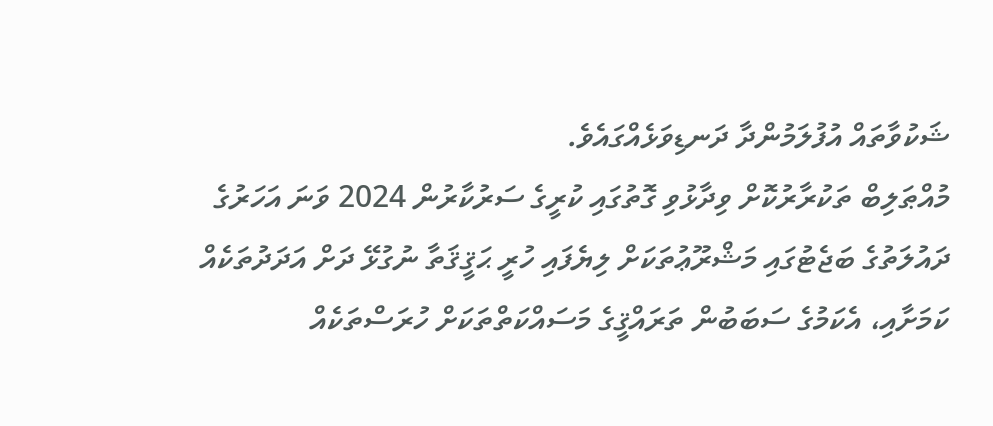ޝަކުވާތައް އުފުލަމުންދާ ދަނޑިވަޅެއްގައެވެ.
މުއްޠަލިބް ތަކުރާރުކޮށް ވިދާޅުވި ގޮތުގައި ކުރީގެ ސަރުކާރުން 2024 ވަނަ އަހަރުގެ ދައުލަތުގެ ބަޖެޓުގައި މަޝްރޫޢުތަކަށް ލިޔެފައި ހުރީ ޙަޤީޤަތާ ނުގުޅޭ ދަށް އަދަދުތަކެއް ކަމަށާއި، އެކަމުގެ ސަބަބުން ތަރައްޤީގެ މަސައްކަތްތަކަށް ހުރަސްތަކެއް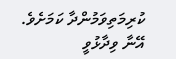ކުރިމަތިވަމުންދާ ކަމަށެވެ.
އޭނާ ވިދާޅުވީ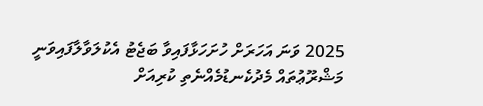2025 ވަނަ އަހަރަށް ހުށަހަޅާފައިވާ ބަޖެޓު އެކުލަވާލާފައިވަނީ މަޝްރޫޢުތައް މެދުކެނޑުމެއްނެތި ކުރިއަށް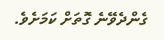ގެންދެވޭނެ ގޮތަށް ކަމަށެވެ.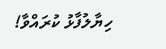ހިޔާލުފާޅު ކުރައްވާ!